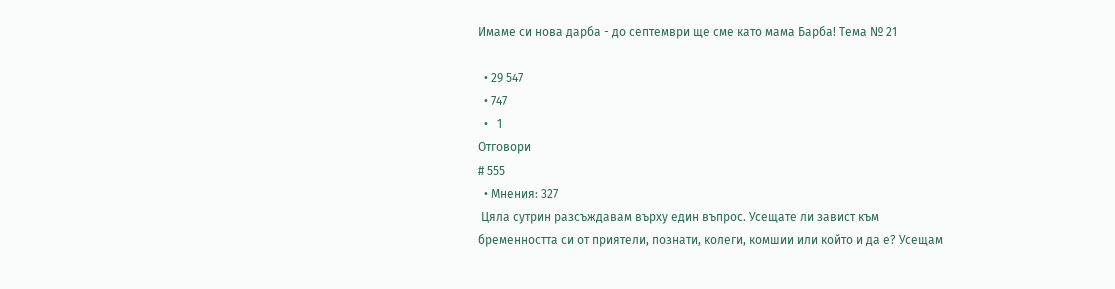Имаме си нова дарба - до септември ще сме като мама Барба! Тема № 21

  • 29 547
  • 747
  •   1
Отговори
# 555
  • Мнения: 327
 Цяла сутрин разсъждавам върху един въпрос. Усещате ли завист към бременността си от приятели, познати, колеги, комшии или който и да е? Усещам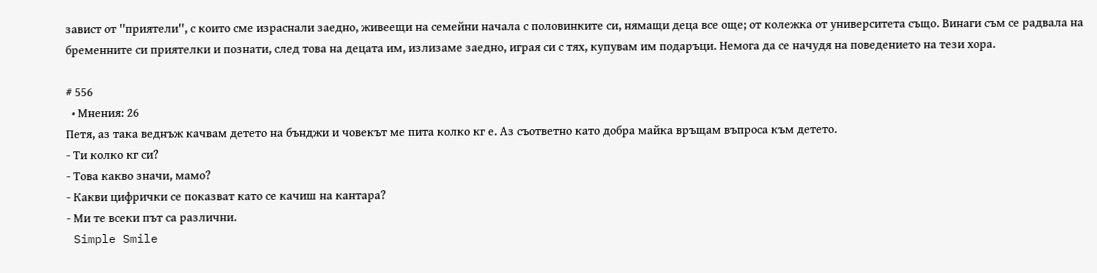завист от ''приятели'', с които сме израснали заедно, живеещи на семейни начала с половинките си, нямащи деца все още; от колежка от университета също. Винаги съм се радвала на бременните си приятелки и познати, след това на децата им, излизаме заедно, играя си с тях, купувам им подаръци. Немога да се начудя на поведението на тези хора.

# 556
  • Мнения: 26
Петя, аз така веднъж качвам детето на бънджи и човекът ме пита колко кг е. Аз съответно като добра майка връщам въпроса към детето.
- Ти колко кг си?
- Това какво значи, мамо?
- Какви цифрички се показват като се качиш на кантара?
- Ми те всеки път са различни.
 Simple Smile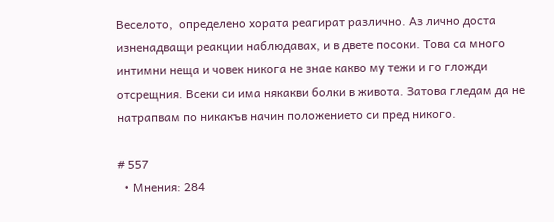Веселото,  определено хората реагират различно. Аз лично доста изненадващи реакции наблюдавах, и в двете посоки. Това са много интимни неща и човек никога не знае какво му тежи и го гложди отсрещния. Всеки си има някакви болки в живота. Затова гледам да не натрапвам по никакъв начин положението си пред никого.

# 557
  • Мнения: 284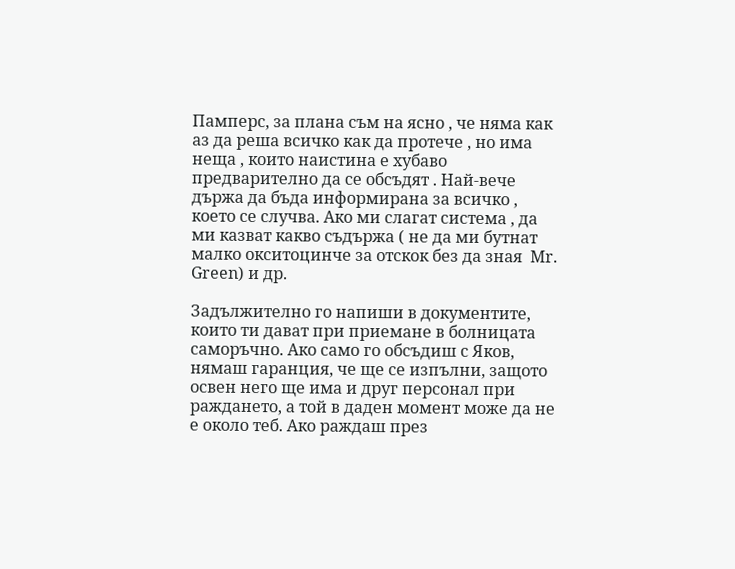Памперс, за плана съм на ясно , че няма как аз да реша всичко как да протече , но има неща , които наистина е хубаво предварително да се обсъдят . Най-вече държа да бъда информирана за всичко , което се случва. Ако ми слагат система , да ми казват какво съдържа ( не да ми бутнат малко окситоцинче за отскок без да зная  Mr. Green) и др.

Задължително го напиши в документите, които ти дават при приемане в болницата саморъчно. Ако само го обсъдиш с Яков, нямаш гаранция, че ще се изпълни, защото освен него ще има и друг персонал при раждането, а той в даден момент може да не е около теб. Ако раждаш през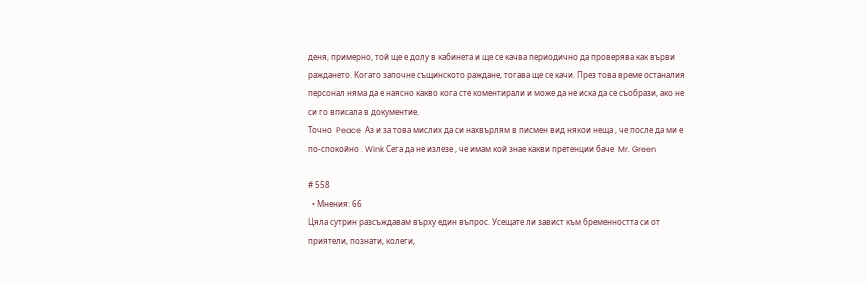деня, примерно, той ще е долу в кабинета и ще се качва периодично да проверява как върви раждането. Когато започне същинското раждане, тогава ще се качи. През това време останалия персонал няма да е наясно какво кога сте коментирали и може да не иска да се съобрази, ако не си го вписала в документие.
Точно  Peace  Аз и за това мислих да си нахвърлям в писмен вид някои неща , че после да ми е по-спокойно . Wink Сега да не излезе , че имам кой знае какви претенции баче  Mr. Green

# 558
  • Мнения: 66
Цяла сутрин разсъждавам върху един въпрос. Усещате ли завист към бременността си от приятели, познати, колеги,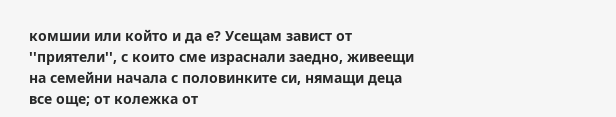комшии или който и да е? Усещам завист от ''приятели'', с които сме израснали заедно, живеещи на семейни начала с половинките си, нямащи деца все още; от колежка от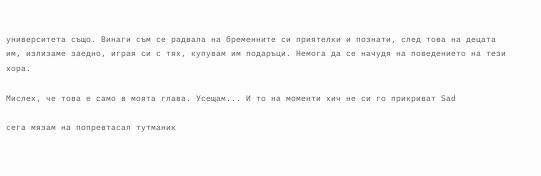университета също. Винаги съм се радвала на бременните си приятелки и познати, след това на децата им, излизаме заедно, играя си с тях, купувам им подаръци. Немога да се начудя на поведението на тези хора.

Мислех, че това е само в моята глава. Усещам... И то на моменти хич не си го прикриват Sad

сега мязам на попревтасал тутманик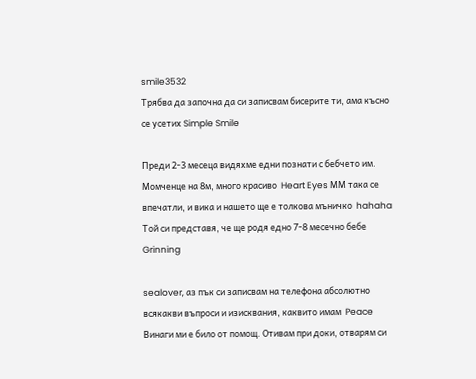smile3532
Трябва да започна да си записвам бисерите ти, ама късно се усетих Simple Smile

Преди 2-3 месеца видяхме едни познати с бебчето им. Момченце на 8м, много красиво  Heart Eyes ММ така се впечатли, и вика и нашето ще е толкова мъничко  hahaha Той си представя, че ще родя едно 7-8 месечно бебе  Grinning

sealover, аз пък си записвам на телефона абсолютно всякакви въпроси и изисквания, каквито имам  Peace Винаги ми е било от помощ. Отивам при доки, отварям си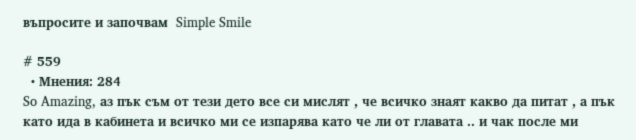въпросите и започвам  Simple Smile

# 559
  • Мнения: 284
So Amazing, аз пък съм от тези дето все си мислят , че всичко знаят какво да питат , а пък като ида в кабинета и всичко ми се изпарява като че ли от главата .. и чак после ми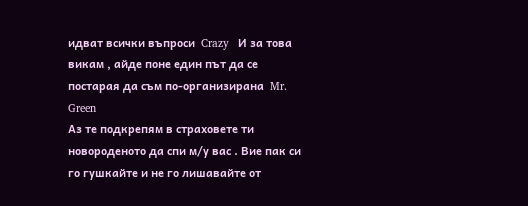идват всички въпроси  Crazy   И за това викам , айде поне един път да се постарая да съм по-организирана  Mr. Green
Аз те подкрепям в страховете ти новороденото да спи м/у вас . Вие пак си го гушкайте и не го лишавайте от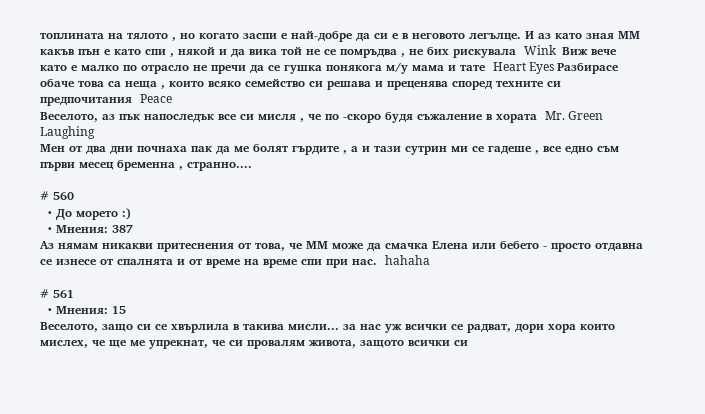топлината на тялото , но когато заспи е най-добре да си е в неговото легълце. И аз като зная ММ какъв пън е като спи , някой и да вика той не се помръдва , не бих рискувала  Wink  Виж вече като е малко по отрасло не пречи да се гушка понякога м/у мама и тате  Heart Eyes Разбирасе обаче това са неща , които всяко семейство си решава и преценява според техните си предпочитания  Peace
Веселото, аз пък напоследък все си мисля , че по -скоро будя съжаление в хората  Mr. Green   Laughing
Мен от два дни почнаха пак да ме болят гърдите , а и тази сутрин ми се гадеше , все едно съм първи месец бременна , странно....

# 560
  • До морето :)
  • Мнения: 387
Аз нямам никакви притеснения от това, че ММ може да смачка Елена или бебето - просто отдавна се изнесе от спалнята и от време на време спи при нас.  hahaha

# 561
  • Мнения: 15
Веселото, защо си се хвърлила в такива мисли... за нас уж всички се радват, дори хора които мислех, че ще ме упрекнат, че си провалям живота, защото всички си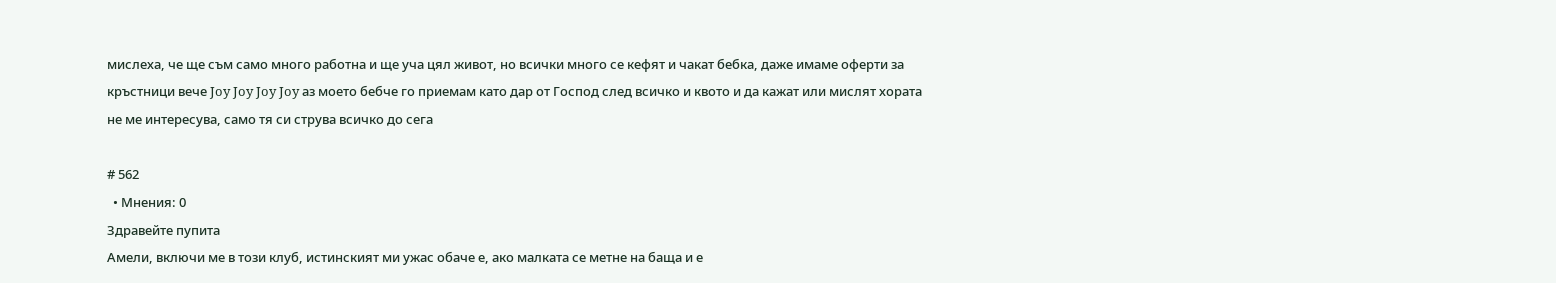мислеха, че ще съм само много работна и ще уча цял живот, но всички много се кефят и чакат бебка, даже имаме оферти за кръстници вече Joy Joy Joy Joy аз моето бебче го приемам като дар от Господ след всичко и квото и да кажат или мислят хората не ме интересува, само тя си струва всичко до сега

# 562
  • Мнения: 0
Здравейте пупита
Амели, включи ме в този клуб, истинският ми ужас обаче е, ако малката се метне на баща и е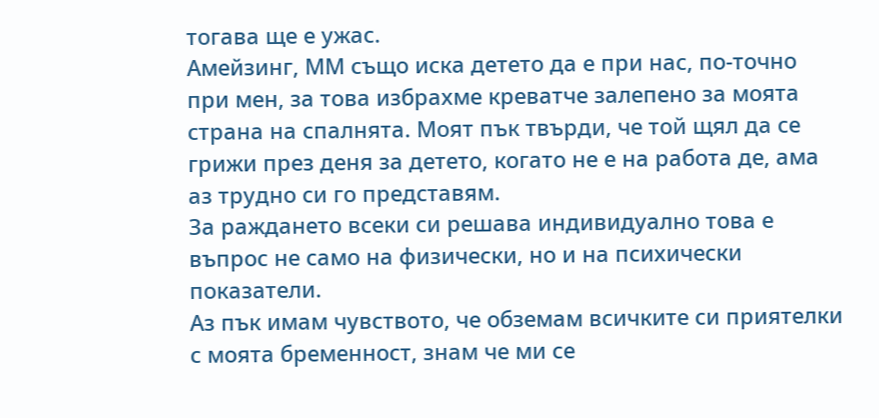тогава ще е ужас.
Амейзинг, ММ също иска детето да е при нас, по-точно при мен, за това избрахме креватче залепено за моята страна на спалнята. Моят пък твърди, че той щял да се грижи през деня за детето, когато не е на работа де, ама аз трудно си го представям.
За раждането всеки си решава индивидуално това е въпрос не само на физически, но и на психически показатели.
Аз пък имам чувството, че обземам всичките си приятелки с моята бременност, знам че ми се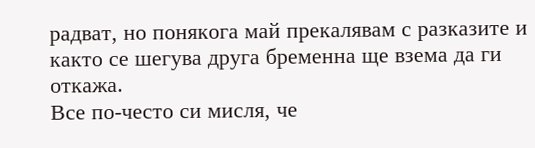радват, но понякога май прекалявам с разказите и както се шегува друга бременна ще взема да ги откажа.
Все по-често си мисля, че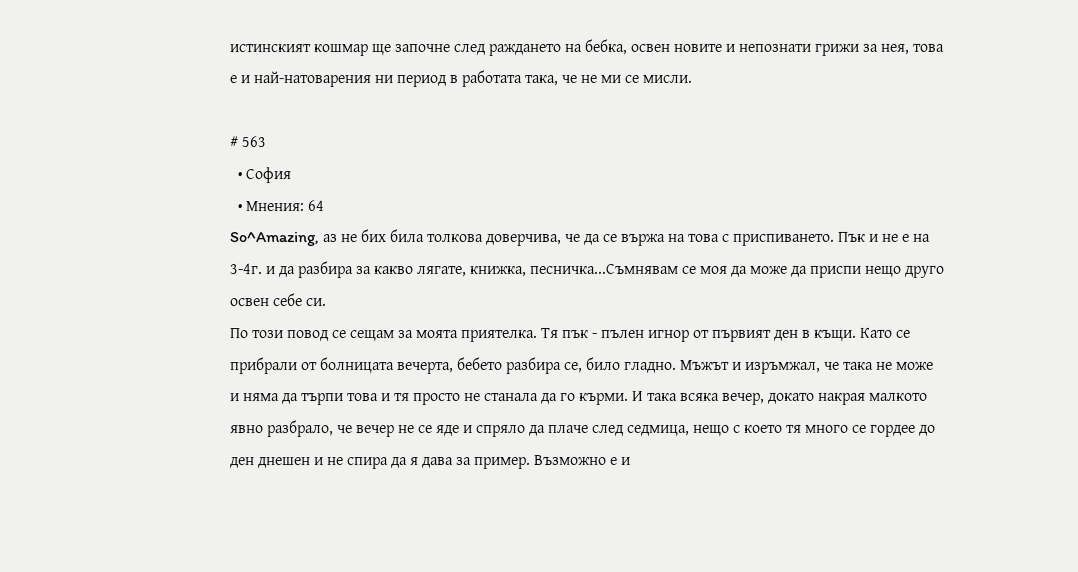истинският кошмар ще започне след раждането на бебка, освен новите и непознати грижи за нея, това е и най-натоварения ни период в работата така, че не ми се мисли.

# 563
  • София
  • Мнения: 64
So^Amazing, аз не бих била толкова доверчива, че да се вържа на това с приспиването. Пък и не е на 3-4г. и да разбира за какво лягате, книжка, песничка...Съмнявам се моя да може да приспи нещо друго освен себе си.
По този повод се сещам за моята приятелка. Тя пък - пълен игнор от първият ден в къщи. Като се прибрали от болницата вечерта, бебето разбира се, било гладно. Мъжът и изръмжал, че така не може и няма да търпи това и тя просто не станала да го кърми. И така всяка вечер, докато накрая малкото явно разбрало, че вечер не се яде и спряло да плаче след седмица, нещо с което тя много се гордее до ден днешен и не спира да я дава за пример. Възможно е и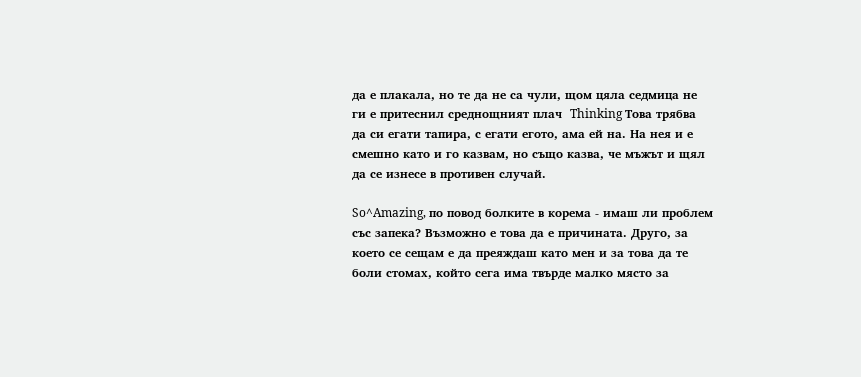да е плакала, но те да не са чули, щом цяла седмица не ги е притеснил среднощният плач  Thinking Това трябва да си егати тапира, с егати егото, ама ей на. На нея и е смешно като и го казвам, но също казва, че мъжът и щял да се изнесе в противен случай.

So^Amazing, по повод болките в корема - имаш ли проблем със запека? Възможно е това да е причината. Друго, за което се сещам е да преяждаш като мен и за това да те боли стомах, който сега има твърде малко място за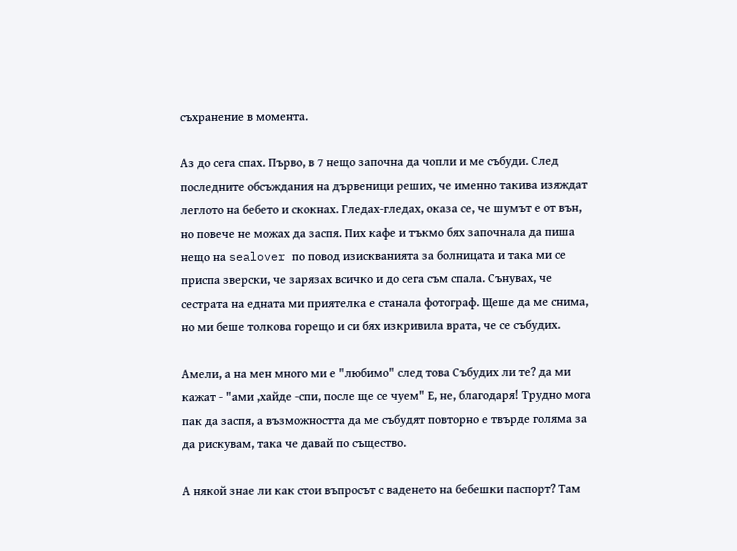съхранение в момента.

Аз до сега спах. Първо, в 7 нещо започна да чопли и ме събуди. След последните обсъждания на дървеници реших, че именно такива изяждат леглото на бебето и скокнах. Гледах-гледах, оказа се, че шумът е от вън, но повече не можах да заспя. Пих кафе и тъкмо бях започнала да пиша нещо на sealover по повод изискванията за болницата и така ми се приспа зверски, че зарязах всичко и до сега съм спала. Сънувах, че сестрата на едната ми приятелка е станала фотограф. Щеше да ме снима, но ми беше толкова горещо и си бях изкривила врата, че се събудих.

Амели, а на мен много ми е "любимо" след това Събудих ли те? да ми кажат - "ами ,хайде -спи, после ще се чуем" Е, не, благодаря! Трудно мога пак да заспя, а възможността да ме събудят повторно е твърде голяма за да рискувам, така че давай по същество.

А някой знае ли как стои въпросът с ваденето на бебешки паспорт? Там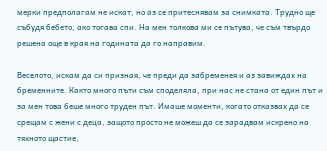мерки предполагам не искат, но аз се притеснявам за снимката. Трудно ще събудя бебето, ако тогава спи. На мен толкова ми се пътува, че съм твърдо решена още в края на годината да го направим.

Веселото, искам да си призная, че преди да забременея и аз завиждах на бременните. Както много пъти съм споделяла, при нас не стана от един път и за мен това беше много труден път. Имаше моменти, когато отказвах да се срещам с жени с деца, защото просто не можеш да се зарадвам искрено на тяхното щастие,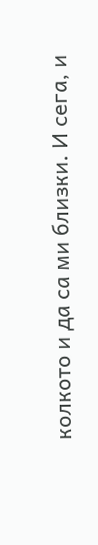колкото и да са ми близки. И сега, и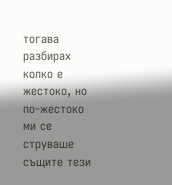тогава разбирах колко е жестоко, но по-жестоко ми се струваше същите тези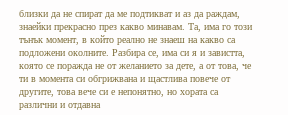близки да не спират да ме подтикват и аз да раждам, знаейки прекрасно през какво минавам. Та, има го този тънък момент, в който реално не знаеш на какво са подложени околните. Разбира се, има си я и завистта, която се поражда не от желанието за дете, а от това, че ти в момента си обгрижвана и щастлива повече от другите, това вече си е непонятно, но хората са различни и отдавна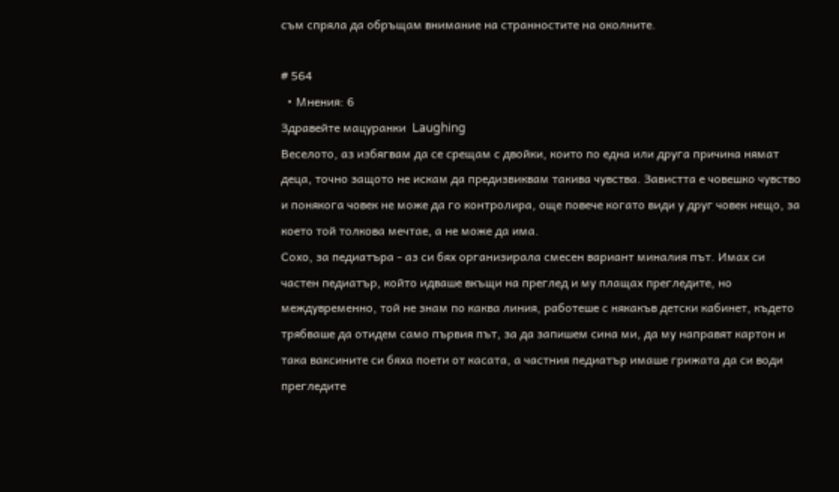съм спряла да обръщам внимание на странностите на околните.

# 564
  • Мнения: 6
Здравейте мацуранки  Laughing
Веселото, аз избягвам да се срещам с двойки, които по една или друга причина нямат деца, точно защото не искам да предизвиквам такива чувства. Завистта е човешко чувство и понякога човек не може да го контролира, още повече когато види у друг човек нещо, за което той толкова мечтае, а не може да има.
Сохо, за педиатъра - аз си бях организирала смесен вариант миналия път. Имах си частен педиатър, който идваше вкъщи на преглед и му плащах прегледите, но междувременно, той не знам по каква линия, работеше с някакъв детски кабинет, където трябваше да отидем само първия път, за да запишем сина ми, да му направят картон и така ваксините си бяха поети от касата, а частния педиатър имаше грижата да си води прегледите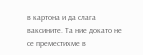в картона и да слага ваксините. Та ние докато не се преместихме в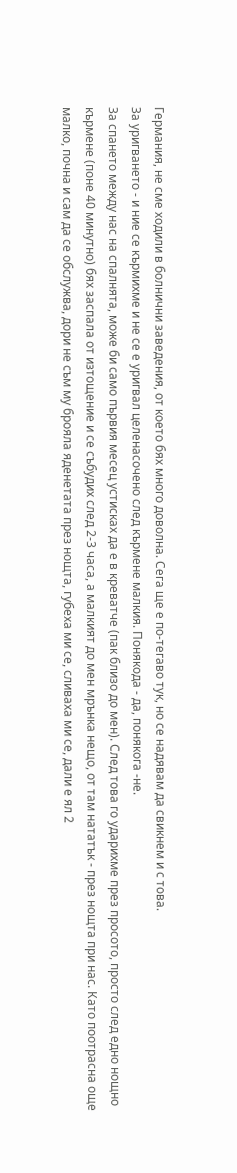Германия, не сме ходили в болнични заведения, от което бях много доволна. Сега ще е по-тегаво тук, но се надявам да свикнем и с това.
За уригването - и ние се кърмихме и не се е уригвал целенасочено след кърмене малкия. Понякода - да, понякога -не.
За спането между нас на спалнята, може би само първия месец устисках да е в креватче (пак близо до мен). След това го ударихме през просото, просто след едно нощно кърмене (поне 40 минутно) бях заспала от изтощение и се събудих след 2-3 часа, а малкият до мен мрънка нещо, от там нататък - през нощта при нас. Като поотрасна още малко, почна и сам да се обслужва, дори не съм му брояла яденетата през нощта, губеха ми се, сливаха ми се, дали е ял 2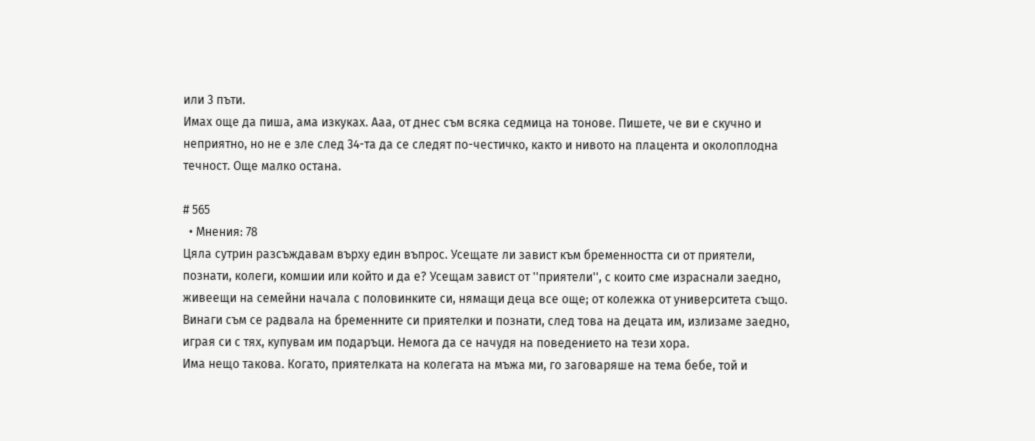или 3 пъти.
Имах още да пиша, ама изкуках. Ааа, от днес съм всяка седмица на тонове. Пишете, че ви е скучно и неприятно, но не е зле след 34-та да се следят по-честичко, както и нивото на плацента и околоплодна течност. Още малко остана.

# 565
  • Мнения: 78
Цяла сутрин разсъждавам върху един въпрос. Усещате ли завист към бременността си от приятели, познати, колеги, комшии или който и да е? Усещам завист от ''приятели'', с които сме израснали заедно, живеещи на семейни начала с половинките си, нямащи деца все още; от колежка от университета също. Винаги съм се радвала на бременните си приятелки и познати, след това на децата им, излизаме заедно, играя си с тях, купувам им подаръци. Немога да се начудя на поведението на тези хора.
Има нещо такова. Когато, приятелката на колегата на мъжа ми, го заговаряше на тема бебе, той и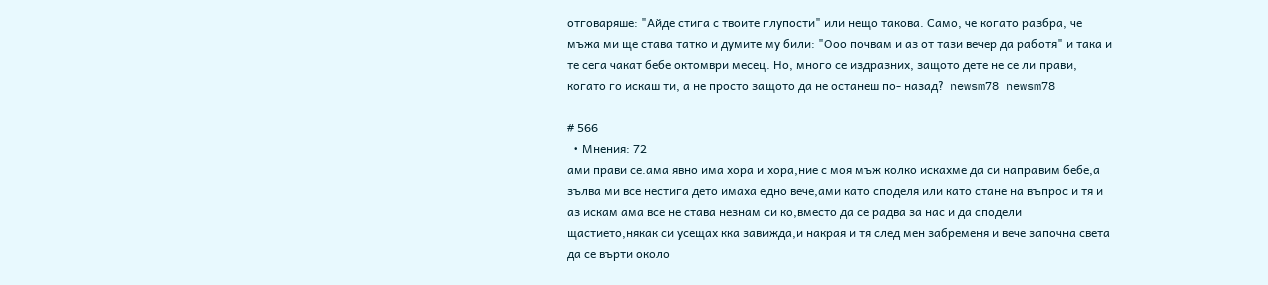отговаряше: "Айде стига с твоите глупости" или нещо такова. Само, че когато разбра, че мъжа ми ще става татко и думите му били: "Ооо почвам и аз от тази вечер да работя" и така и те сега чакат бебе октомври месец. Но, много се издразних, защото дете не се ли прави, когато го искаш ти, а не просто защото да не останеш по- назад?  newsm78 newsm78

# 566
  • Мнения: 72
ами прави се.ама явно има хора и хора,ние с моя мъж колко искахме да си направим бебе,а зълва ми все нестига дето имаха едно вече,ами като споделя или като стане на въпрос и тя и аз искам ама все не става незнам си ко,вместо да се радва за нас и да сподели щастието,някак си усещах кка завижда,и накрая и тя след мен забременя и вече започна света да се върти около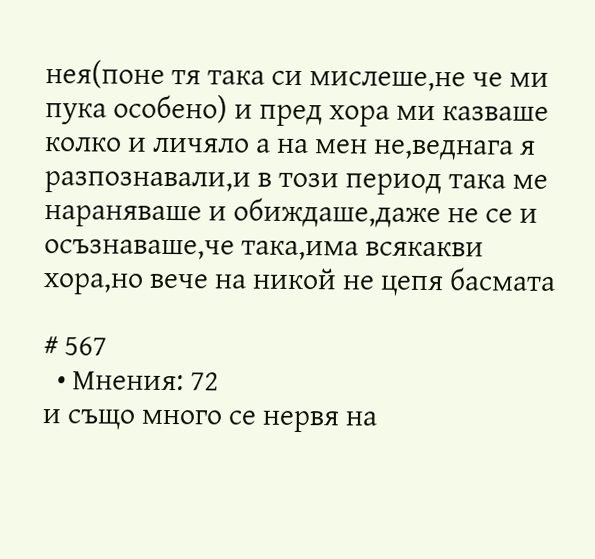нея(поне тя така си мислеше,не че ми пука особено) и пред хора ми казваше колко и личяло а на мен не,веднага я разпознавали,и в този период така ме нараняваше и обиждаше,даже не се и осъзнаваше,че така,има всякакви хора,но вече на никой не цепя басмата

# 567
  • Мнения: 72
и също много се нервя на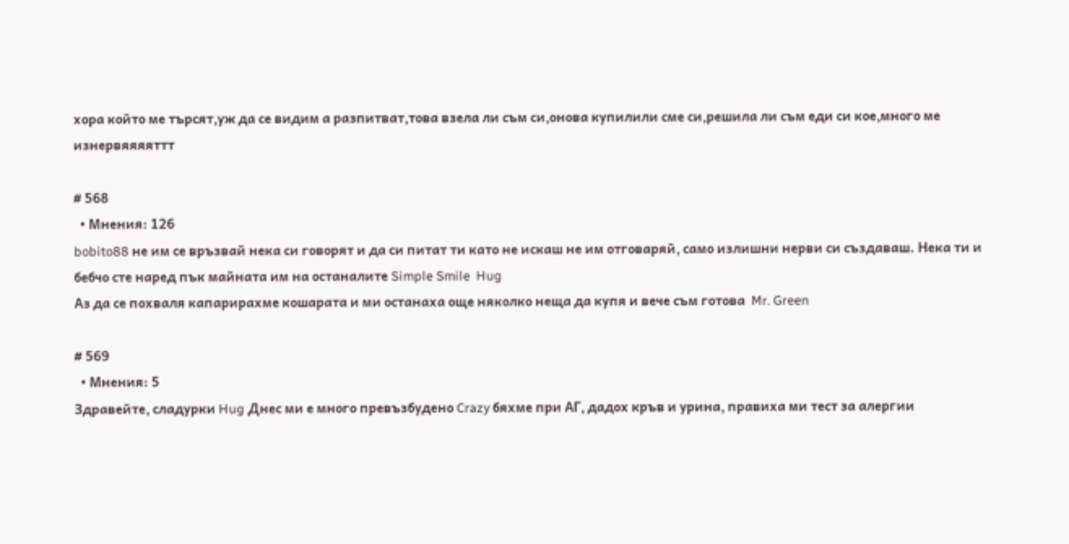хора който ме търсят,уж да се видим а разпитват,това взела ли съм си,онова купилили сме си,решила ли съм еди си кое,много ме изнервяяяяттт

# 568
  • Мнения: 126
bobito88 не им се връзвай нека си говорят и да си питат ти като не искаш не им отговаряй, само излишни нерви си създаваш. Нека ти и бебчо сте наред пък майната им на останалите Simple Smile  Hug
Аз да се похваля капарирахме кошарата и ми останаха още няколко неща да купя и вече съм готова  Mr. Green

# 569
  • Мнения: 5
Здравейте, сладурки Hug Днес ми е много превъзбудено Crazy бяхме при АГ, дадох кръв и урина, правиха ми тест за алергии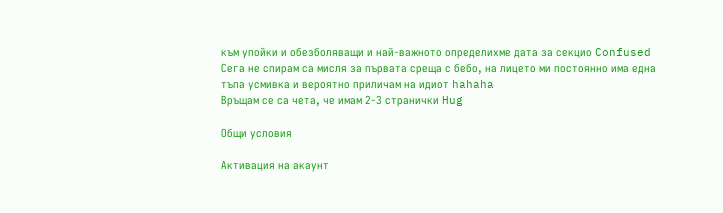към упойки и обезболяващи и най-важното определихме дата за секцио Confused Сега не спирам са мисля за първата среща с бебо, на лицето ми постоянно има една тъпа усмивка и вероятно приличам на идиот hahaha
Връщам се са чета, че имам 2-3 странички Hug

Общи условия

Активация на акаунт